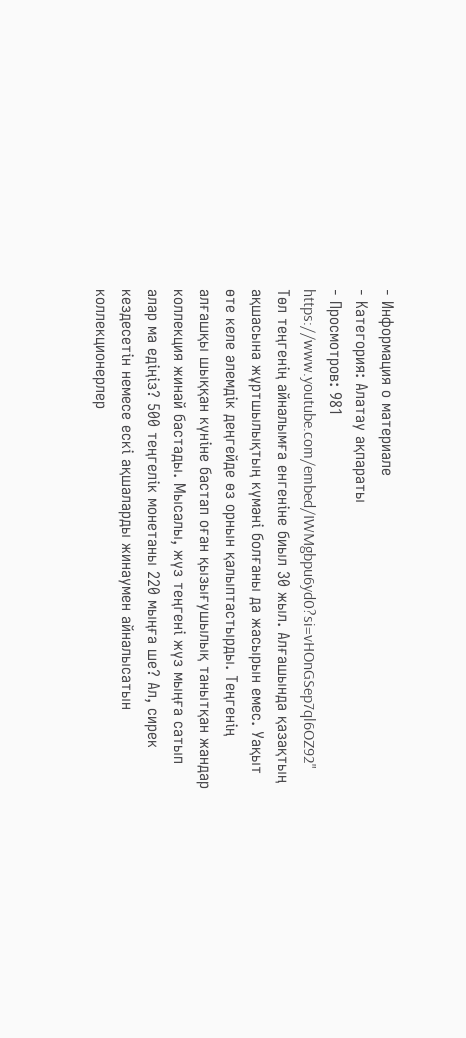- Информация о материале
- Категория: Алатау ақпараты
- Просмотров: 981
https://www.youtube.com/embed/IWMgbpu6yd0?si=vHOnGSep7ql6OZ92"
Төл теңгенің айналымға енгеніне биыл 30 жыл. Алғашында қазақтың ақшасына жұртшылықтың күмәні болғаны да жасырын емес. Уақыт өте келе әлемдік деңгейде өз орнын қалыптастырды. Теңгенің алғашқы шыққан күніне бастап оған қызығушылық танытқан жандар коллекция жинай бастады. Мысалы, жүз теңгені жүз мыңға сатып алар ма едіңіз? 500 теңгелік монетаны 220 мыңға ше? Ал, сирек кездесетін немесе ескі ақшаларды жинаумен айналысатын коллекционерлер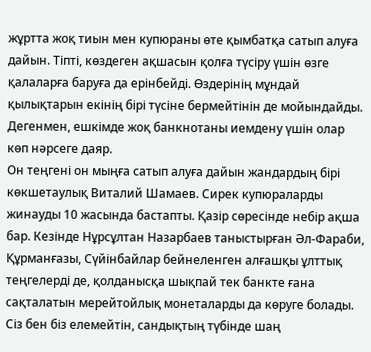жұртта жоқ тиын мен купюраны өте қымбатқа сатып алуға дайын. Тіпті, көздеген ақшасын қолға түсіру үшін өзге қалаларға баруға да ерінбейді. Өздерінің мұндай қылықтарын екінің бірі түсіне бермейтінін де мойындайды. Дегенмен, ешкімде жоқ банкнотаны иемдену үшін олар көп нәрсеге даяр.
Он теңгені он мыңға сатып алуға дайын жандардың бірі көкшетаулық Виталий Шамаев. Сирек купюраларды жинауды 10 жасында бастапты. Қазір сөресінде небір ақша бар. Кезінде Нұрсұлтан Назарбаев таныстырған Әл-Фараби, Құрманғазы, Сүйінбайлар бейнеленген алғашқы ұлттық теңгелерді де, қолданысқа шықпай тек банкте ғана сақталатын мерейтойлық монеталарды да көруге болады. Сіз бен біз елемейтін, сандықтың түбінде шаң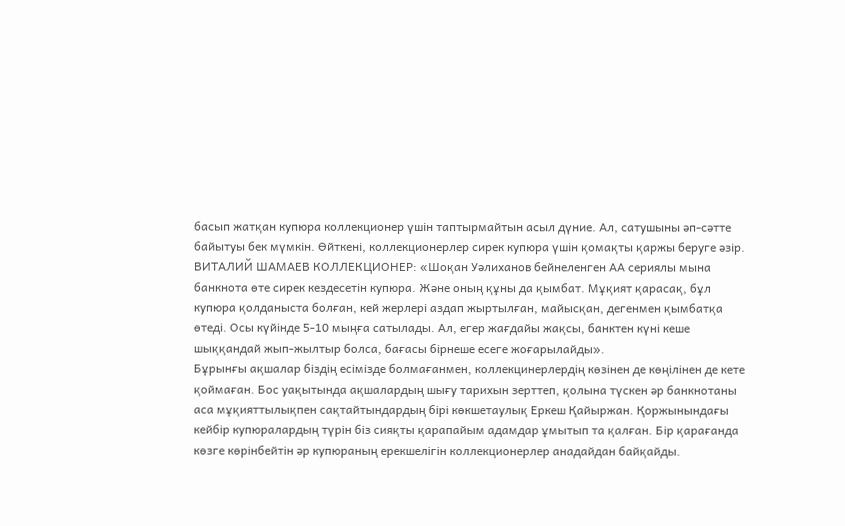басып жатқан купюра коллекционер үшін таптырмайтын асыл дүние. Ал, сатушыны әп-сәтте байытуы бек мүмкін. Өйткені, коллекционерлер сирек купюра үшін қомақты қаржы беруге әзір.
ВИТАЛИЙ ШАМАЕВ КОЛЛЕКЦИОНЕР: «Шоқан Уәлиханов бейнеленген АА сериялы мына банкнота өте сирек кездесетін купюра. Және оның құны да қымбат. Мұқият қарасақ, бұл купюра қолданыста болған, кей жерлері аздап жыртылған, майысқан, дегенмен қымбатқа өтеді. Осы күйінде 5-10 мыңға сатылады. Ал, егер жағдайы жақсы, банктен күні кеше шыққандай жып-жылтыр болса, бағасы бірнеше есеге жоғарылайды».
Бұрынғы ақшалар біздің есімізде болмағанмен, коллекцинерлердің көзінен де көңілінен де кете қоймаған. Бос уақытында ақшалардың шығу тарихын зерттеп, қолына түскен әр банкнотаны аса мұқияттылықпен сақтайтындардың бірі көкшетаулық Еркеш Қайыржан. Қоржынындағы кейбір купюралардың түрін біз сияқты қарапайым адамдар ұмытып та қалған. Бір қарағанда көзге көрінбейтін әр купюраның ерекшелігін коллекционерлер анадайдан байқайды.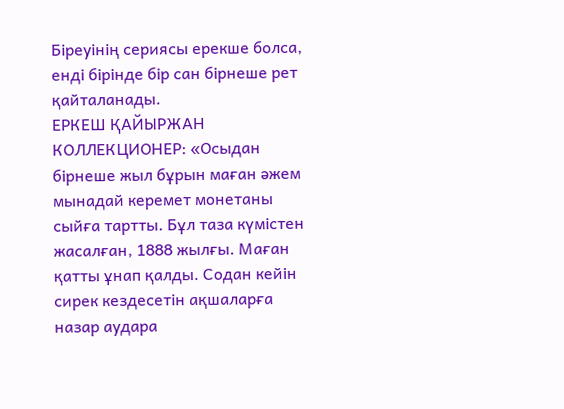Біреуінің сериясы ерекше болса, енді бірінде бір сан бірнеше рет қайталанады.
ЕРКЕШ ҚАЙЫРЖАН КОЛЛЕКЦИОНЕР: «Осыдан бірнеше жыл бұрын маған әжем мынадай керемет монетаны сыйға тартты. Бұл таза күмістен жасалған, 1888 жылғы. Маған қатты ұнап қалды. Содан кейін сирек кездесетін ақшаларға назар аудара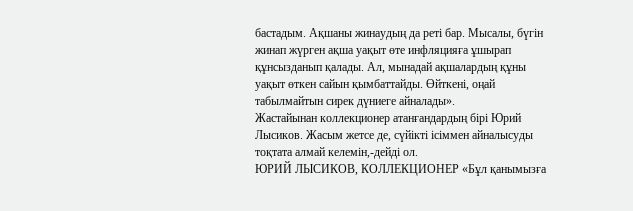бастадым. Ақшаны жинаудың да реті бар. Мысалы, бүгін жинап жүрген ақша уақыт өте инфляцияға ұшырап құнсызданып қалады. Ал, мынадай ақшалардың құны уақыт өткен сайын қымбаттайды. Өйткені, оңай табылмайтын сирек дүниеге айналады».
Жастайынан коллекционер атанғандардың бірі Юрий Лысиков. Жасым жетсе де, сүйікті ісіммен айналысуды тоқтата алмай келемін,-дейді ол.
ЮРИЙ ЛЫСИКОВ, КОЛЛЕКЦИОНЕР «Бұл қанымызға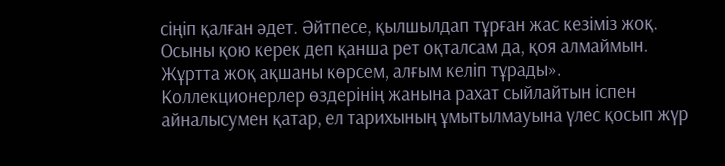сіңіп қалған әдет. Әйтпесе, қылшылдап тұрған жас кезіміз жоқ. Осыны қою керек деп қанша рет оқталсам да, қоя алмаймын. Жұртта жоқ ақшаны көрсем, алғым келіп тұрады».
Коллекционерлер өздерінің жанына рахат сыйлайтын іспен айналысумен қатар, ел тарихының ұмытылмауына үлес қосып жүр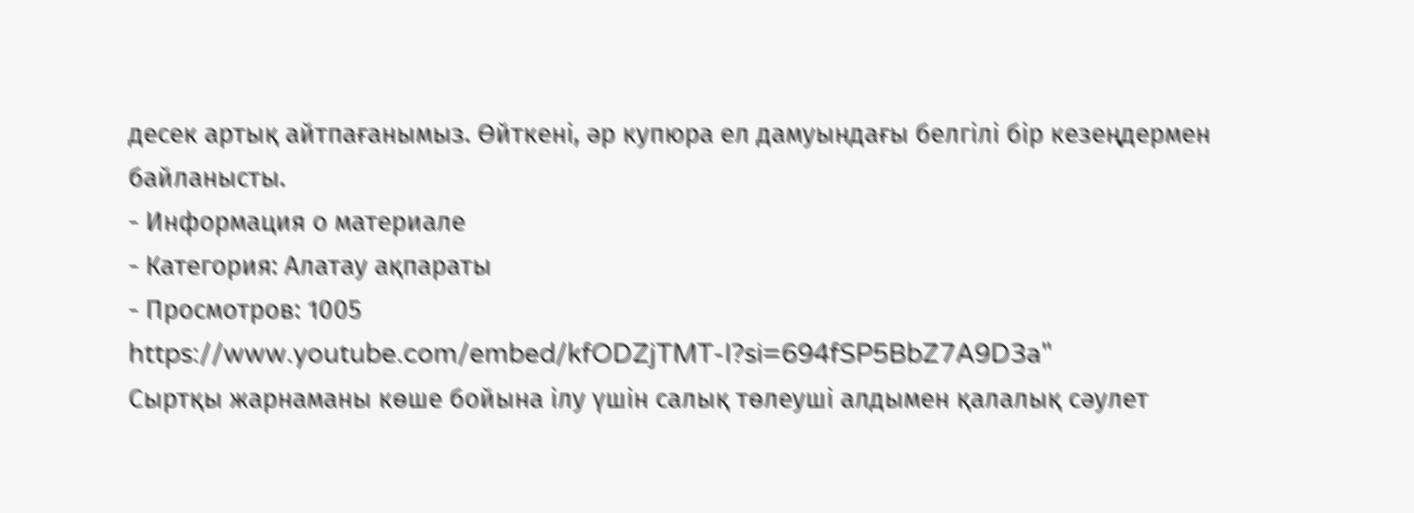десек артық айтпағанымыз. Өйткені, әр купюра ел дамуындағы белгілі бір кезеңдермен байланысты.
- Информация о материале
- Категория: Алатау ақпараты
- Просмотров: 1005
https://www.youtube.com/embed/kfODZjTMT-I?si=694fSP5BbZ7A9D3a"
Сыртқы жарнаманы көше бойына ілу үшін салық төлеуші алдымен қалалық сәулет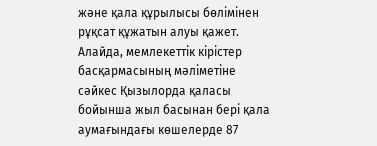және қала құрылысы бөлімінен рұқсат құжатын алуы қажет. Алайда, мемлекеттік кірістер басқармасының мәліметіне сәйкес Қызылорда қаласы бойынша жыл басынан бері қала аумағындағы көшелерде 87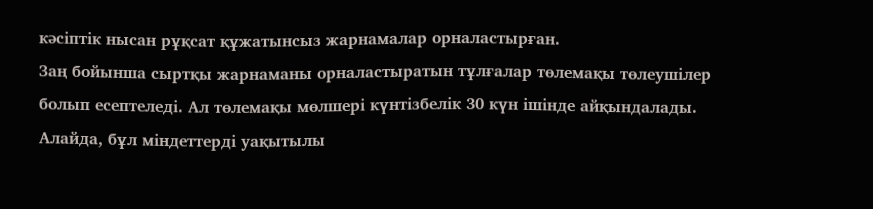кәсіптік нысан рұқсат құжатынсыз жарнамалар орналастырған.
Заң бойынша сыртқы жарнаманы орналастыратын тұлғалар төлемақы төлеушілер болып есептеледі. Ал төлемақы мөлшері күнтізбелік 30 күн ішінде айқындалады. Алайда, бұл міндеттерді уақытылы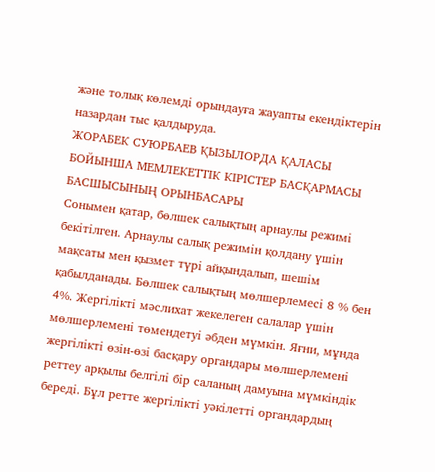және толық көлемді орындауға жауапты екендіктерін назардан тыс қалдыруда.
ЖОРАБЕК СУЮРБАЕВ ҚЫЗЫЛОРДА ҚАЛАСЫ БОЙЫНША МЕМЛЕКЕТТІК КІРІСТЕР БАСҚАРМАСЫ БАСШЫСЫНЫҢ ОРЫНБАСАРЫ
Сонымен қатар, бөлшек салықтың арнаулы режимі бекітілген. Арнаулы салық режимін қолдану үшін мақсаты мен қызмет түрі айқындалып, шешім қабылданады. Бөлшек салықтың мөлшерлемесі 8 % бен 4%. Жергілікті мәслихат жекелеген салалар үшін мөлшерлемені төмендетуі әбден мүмкін. Яғни, мұнда жергілікті өзін-өзі басқару органдары мөлшерлемені реттеу арқылы белгілі бір саланың дамуына мүмкіндік береді. Бұл ретте жергілікті уәкілетті органдардың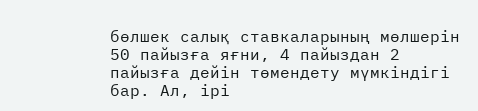бөлшек салық ставкаларының мөлшерін 50 пайызға яғни, 4 пайыздан 2 пайызға дейін төмендету мүмкіндігі бар. Ал, ірі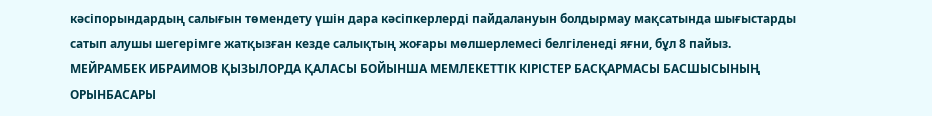кәсіпорындардың салығын төмендету үшін дара кәсіпкерлерді пайдалануын болдырмау мақсатында шығыстарды сатып алушы шегерімге жатқызған кезде салықтың жоғары мөлшерлемесі белгіленеді яғни, бұл 8 пайыз.
МЕЙРАМБЕК ИБРАИМОВ ҚЫЗЫЛОРДА ҚАЛАСЫ БОЙЫНША МЕМЛЕКЕТТІК КІРІСТЕР БАСҚАРМАСЫ БАСШЫСЫНЫҢ ОРЫНБАСАРЫ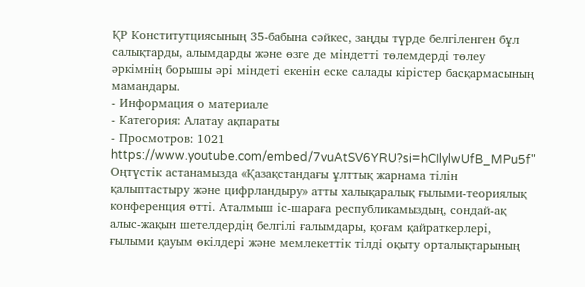ҚР Конститутциясының 35-бабына сәйкес, заңды түрде белгіленген бұл салықтарды, алымдарды және өзге де міндетті төлемдерді төлеу әркімнің борышы әрі міндеті екенін еске салады кірістер басқармасының мамандары.
- Информация о материале
- Категория: Алатау ақпараты
- Просмотров: 1021
https://www.youtube.com/embed/7vuAtSV6YRU?si=hCIlylwUfB_MPu5f"
Оңтүстік астанамызда «Қазақстандағы ұлттық жарнама тілін қалыптастыру және цифрландыру» атты халықаралық ғылыми-теориялық конференция өтті. Аталмыш іс-шараға республикамыздың, сондай-ақ алыс-жақын шетелдердің белгілі ғалымдары, қоғам қайраткерлері, ғылыми қауым өкілдері және мемлекеттік тілді оқыту орталықтарының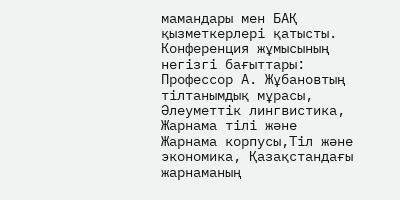мамандары мен БАҚ қызметкерлері қатысты. Конференция жұмысының негізгі бағыттары: Профессор А. Жұбановтың тілтанымдық мұрасы, Әлеуметтік лингвистика, Жарнама тілі және Жарнама корпусы,Тіл және экономика, Қазақстандағы жарнаманың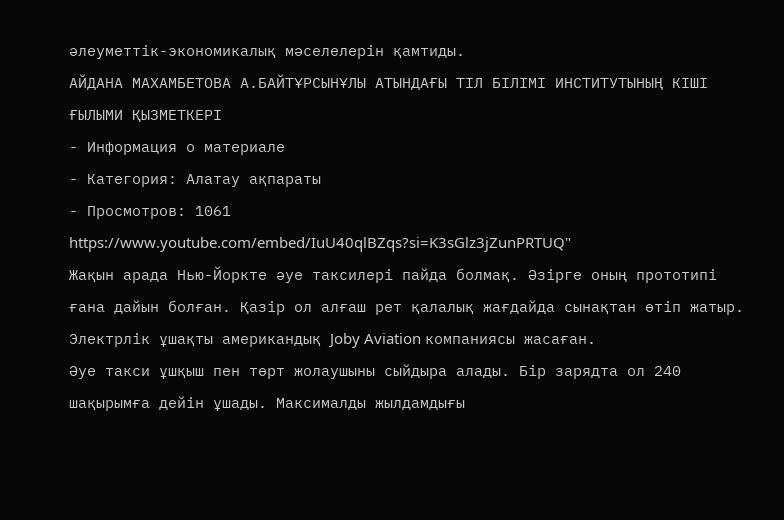әлеуметтік-экономикалық мәселелерін қамтиды.
АЙДАНА МАХАМБЕТОВА А.БАЙТҰРСЫНҰЛЫ АТЫНДАҒЫ ТІЛ БІЛІМІ ИНСТИТУТЫНЫҢ КІШІ ҒЫЛЫМИ ҚЫЗМЕТКЕРІ
- Информация о материале
- Категория: Алатау ақпараты
- Просмотров: 1061
https://www.youtube.com/embed/IuU40qlBZqs?si=K3sGlz3jZunPRTUQ"
Жақын арада Нью-Йоркте әуе таксилері пайда болмақ. Әзірге оның прототипі ғана дайын болған. Қазір ол алғаш рет қалалық жағдайда сынақтан өтіп жатыр. Электрлік ұшақты американдық Joby Aviation компаниясы жасаған.
Әуе такси ұшқыш пен төрт жолаушыны сыйдыра алады. Бір зарядта ол 240 шақырымға дейін ұшады. Максималды жылдамдығы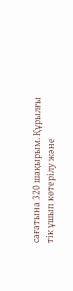сағатына 320 шақырым. Құрылғы тік ұшып көтерілу және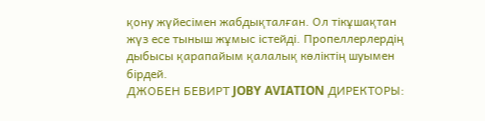қону жүйесімен жабдықталған. Ол тікұшақтан жүз есе тыныш жұмыс істейді. Пропеллерлердің дыбысы қарапайым қалалық көліктің шуымен бірдей.
ДЖОБЕН БЕВИРТ JOBY AVIATION ДИРЕКТОРЫ: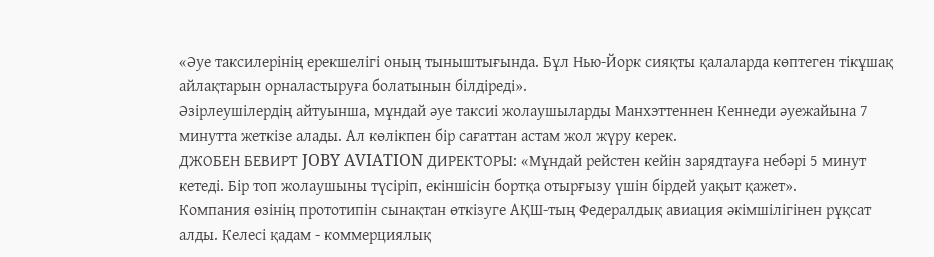«Әуе таксилерінің ерекшелігі оның тыныштығында. Бұл Нью-Йорк сияқты қалаларда көптеген тікұшақ айлақтарын орналастыруға болатынын білдіреді».
Әзірлеушілердің айтуынша, мұндай әуе таксиі жолаушыларды Манхэттеннен Кеннеди әуежайына 7 минутта жеткізе алады. Ал көлікпен бір сағаттан астам жол жүру керек.
ДЖОБЕН БЕВИРТ JOBY AVIATION ДИРЕКТОРЫ: «Мұндай рейстен кейін зарядтауға небәрі 5 минут кетеді. Бір топ жолаушыны түсіріп, екіншісін бортқа отырғызу үшін бірдей уақыт қажет».
Компания өзінің прототипін сынақтан өткізуге АҚШ-тың Федералдық авиация әкімшілігінен рұқсат алды. Келесі қадам - коммерциялық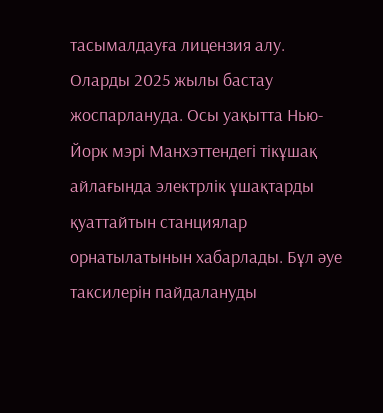тасымалдауға лицензия алу. Оларды 2025 жылы бастау жоспарлануда. Осы уақытта Нью-Йорк мэрі Манхэттендегі тікұшақ айлағында электрлік ұшақтарды қуаттайтын станциялар орнатылатынын хабарлады. Бұл әуе таксилерін пайдалануды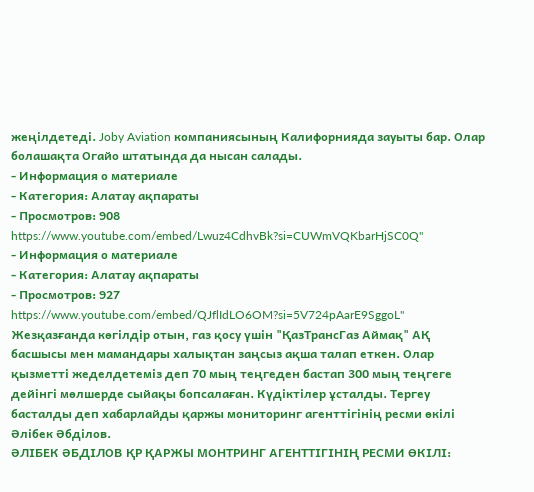жеңілдетеді. Joby Aviation компаниясының Калифорнияда зауыты бар. Олар болашақта Огайо штатында да нысан салады.
- Информация о материале
- Категория: Алатау ақпараты
- Просмотров: 908
https://www.youtube.com/embed/Lwuz4CdhvBk?si=CUWmVQKbarHjSC0Q"
- Информация о материале
- Категория: Алатау ақпараты
- Просмотров: 927
https://www.youtube.com/embed/QJflIdLO6OM?si=5V724pAarE9SggoL"
Жезқазғанда көгілдір отын, газ қосу үшін "ҚазТрансГаз Аймақ" АҚ басшысы мен мамандары халықтан заңсыз ақша талап еткен. Олар қызметті жеделдетеміз деп 70 мың теңгеден бастап 300 мың теңгеге дейінгі мөлшерде сыйақы бопсалаған. Күдіктілер ұсталды. Тергеу басталды деп хабарлайды қаржы мониторинг агенттігінің ресми өкілі Әлібек Әбділов.
ӘЛІБЕК ӘБДІЛОВ ҚР ҚАРЖЫ МОНТРИНГ АГЕНТТІГІНІҢ РЕСМИ ӨКІЛІ: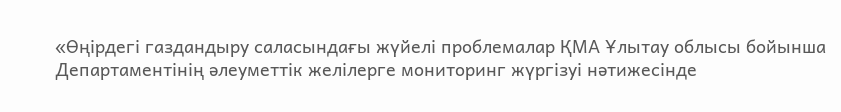«Өңірдегі газдандыру саласындағы жүйелі проблемалар ҚМА Ұлытау облысы бойынша Департаментінің әлеуметтік желілерге мониторинг жүргізуі нәтижесінде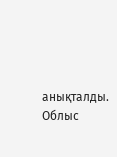анықталды. Облыс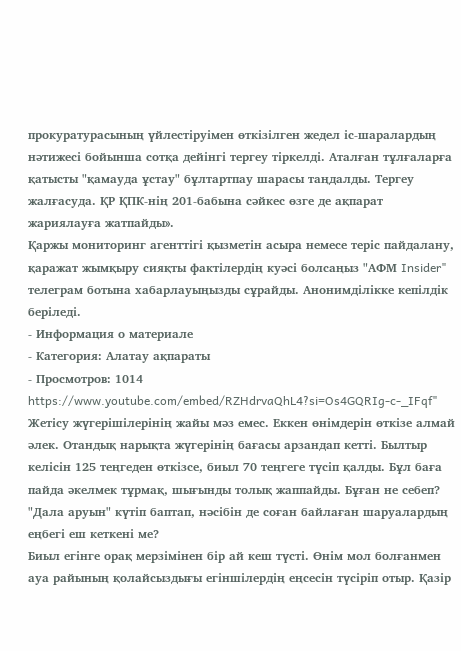прокуратурасының үйлестіруімен өткізілген жедел іс-шаралардың нәтижесі бойынша сотқа дейінгі тергеу тіркелді. Аталған тұлғаларға қатысты "қамауда ұстау" бұлтартпау шарасы таңдалды. Тергеу жалғасуда. ҚР ҚПК-нің 201-бабына сәйкес өзге де ақпарат жариялауға жатпайды».
Қаржы мониторинг агенттігі қызметін асыра немесе теріс пайдалану, қаражат жымқыру сияқты фактілердің куәсі болсаңыз "АФМ Insider" телеграм ботына хабарлауыңызды сұрайды. Анонимділікке кепілдік беріледі.
- Информация о материале
- Категория: Алатау ақпараты
- Просмотров: 1014
https://www.youtube.com/embed/RZHdrvaQhL4?si=Os4GQRIg-c-_IFqf"
Жетісу жүгерішілерінің жайы мәз емес. Еккен өнімдерін өткізе алмай әлек. Отандық нарықта жүгерінің бағасы арзандап кетті. Былтыр келісін 125 теңгеден өткізсе, биыл 70 теңгеге түсіп қалды. Бұл баға пайда әкелмек тұрмақ, шығынды толық жаппайды. Бұған не себеп? "Дала аруын" күтіп баптап, нәсібін де соған байлаған шаруалардың еңбегі еш кеткені ме?
Биыл егінге орақ мерзімінен бір ай кеш түсті. Өнім мол болғанмен ауа райының қолайсыздығы егіншілердің еңсесін түсіріп отыр. Қазір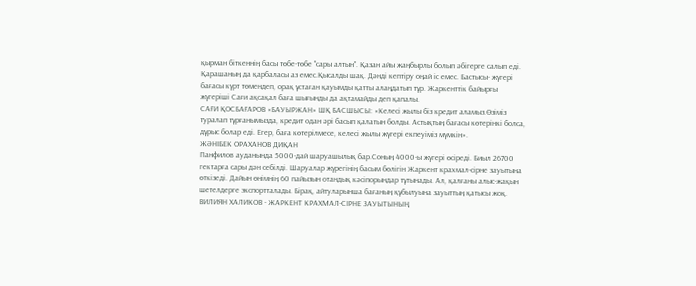қырман біткеннің басы төбе-төбе "сары алтын". Қазан айы жаңбырлы болып әбігерге салып еді. Қарашаның да қарбаласы аз емес.Қысалды шақ. Дәнді кептіру оңай іс емес. Бастысы- жүгері бағасы күрт төмендеп, орақ ұстаған қауымды қатты алаңдатып тұр. Жаркенттік байырғы жүгеріші Сағи ақсақал баға шығынды да ақтамайды деп қапалы.
САҒИ ҚОСБАҒАРОВ «БАУЫРЖАН» ШҚ БАСШЫСЫ: «Келесі жылы біз кредит аламыз.Өзіміз туралап тұрғанымызда, кредит одан әрі басып қалатын болды. Астықтың бағасы көтерінкі болса, дұрыс болар еді. Егер, баға көтерілмесе, келесі жылы жүгері екпеуіміз мүмкін».
ЖӘНІБЕК ОРАХАНОВ ДИҚАН
Панфилов ауданында 5000-дай шаруашылық бар.Соның 4000-ы жүгері өсіреді. Биыл 26700 гектарға сары дән себілді. Шаруалар жүрегінің басым бөлігін Жаркент крахмал-сірне зауытына өткізеді. Дайын өнімнің 60 пайызын отандық кәсіпорындар тұтынады. Ал, қалғаны алыс-жақын шетелдерге экспортталады. Бірақ, айтуларынша бағаның құбылуына зауыттың қатысы жоқ.
ВИЛИЯН ХАЛИКОВ - ЖАРКЕНТ КРАХМАЛ-СІРНЕ ЗАУЫТЫНЫҢ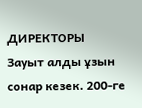ДИРЕКТОРЫ
Зауыт алды ұзын сонар кезек. 200-ге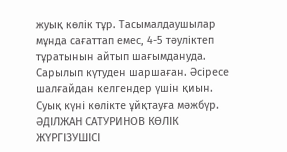жуық көлік тұр. Тасымалдаушылар мұнда сағаттап емес, 4-5 тәуліктеп тұратынын айтып шағымдануда. Сарылып күтуден шаршаған. Әсіресе шалғайдан келгендер үшін қиын. Суық күні көлікте ұйқтауға мәжбүр.
ӘДІЛЖАН САТУРИНОВ КӨЛІК ЖҮРГІЗУШІСІ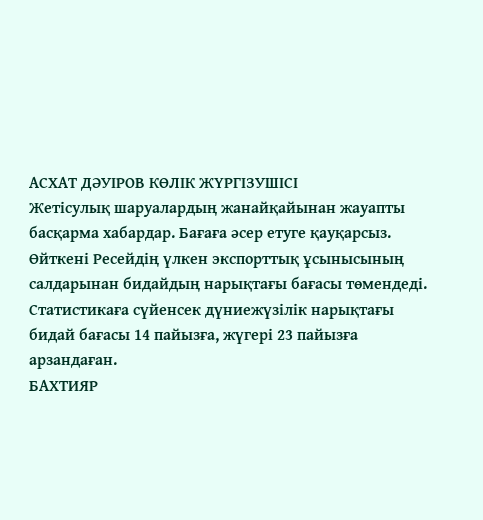АСХАТ ДӘУІРОВ КӨЛІК ЖҮРГІЗУШІСІ
Жетісулық шаруалардың жанайқайынан жауапты басқарма хабардар. Бағаға әсер етуге қауқарсыз. Өйткені Ресейдің үлкен экспорттық ұсынысының салдарынан бидайдың нарықтағы бағасы төмендеді. Статистикаға сүйенсек дүниежүзілік нарықтағы бидай бағасы 14 пайызға, жүгері 23 пайызға арзандаған.
БАХТИЯР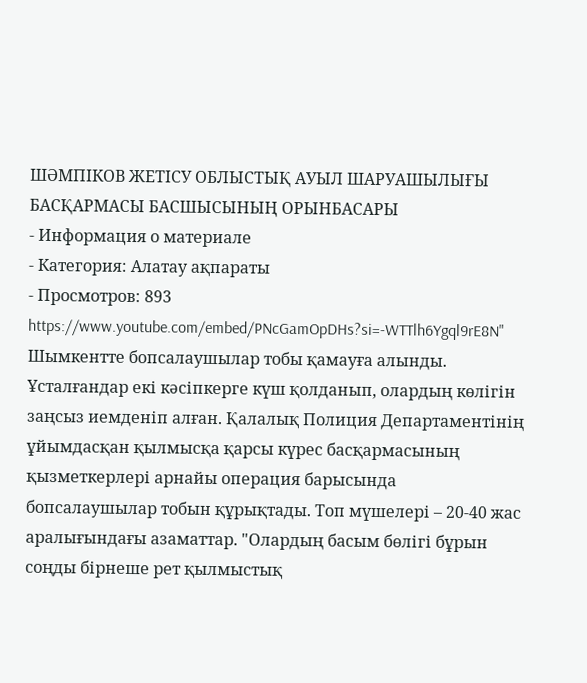ШӘМПІКОВ ЖЕТІСУ ОБЛЫСТЫҚ АУЫЛ ШАРУАШЫЛЫҒЫ БАСҚАРМАСЫ БАСШЫСЫНЫҢ ОРЫНБАСАРЫ
- Информация о материале
- Категория: Алатау ақпараты
- Просмотров: 893
https://www.youtube.com/embed/PNcGamOpDHs?si=-WTTlh6Ygql9rE8N"
Шымкентте бопсалаушылар тобы қамауға алынды. Ұсталғандар екі кәсіпкерге күш қолданып, олардың көлігін заңсыз иемденіп алған. Қалалық Полиция Департаментінің ұйымдасқан қылмысқа қарсы күрес басқармасының қызметкерлері арнайы операция барысында бопсалаушылар тобын құрықтады. Топ мүшелері – 20-40 жас аралығындағы азаматтар. "Олардың басым бөлігі бұрын соңды бірнеше рет қылмыстық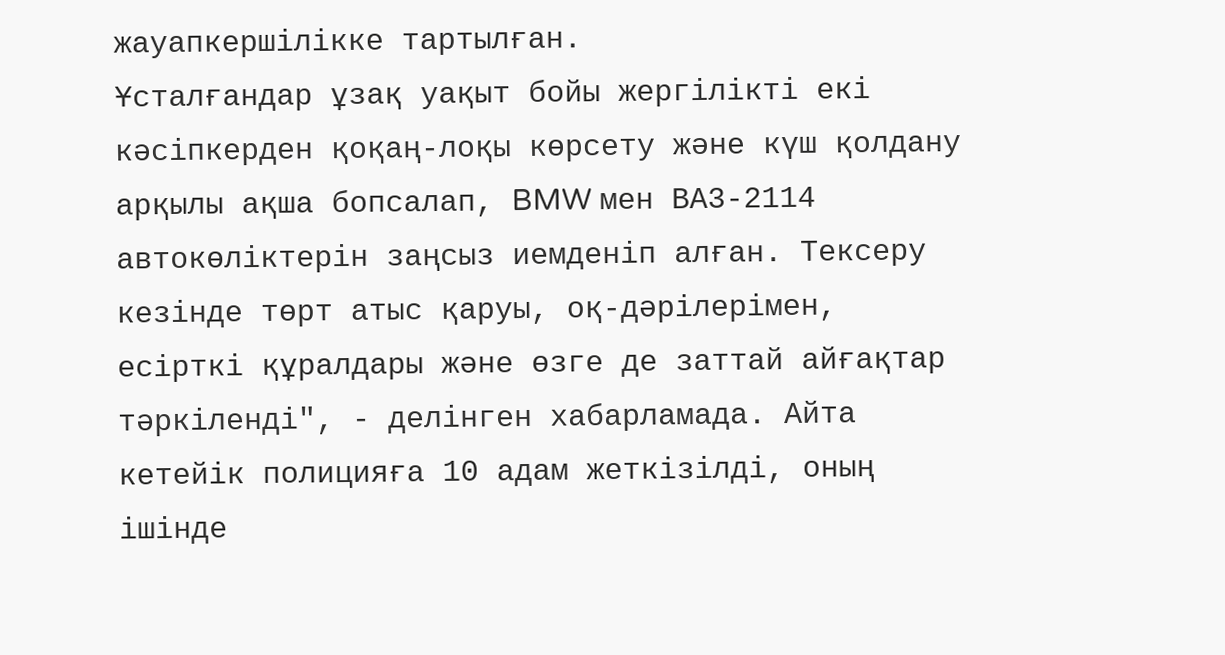жауапкершілікке тартылған.
Ұсталғандар ұзақ уақыт бойы жергілікті екі кәсіпкерден қоқаң-лоқы көрсету және күш қолдану арқылы ақша бопсалап, BMW мен ВА3-2114 автокөліктерін заңсыз иемденіп алған. Тексеру кезінде төрт атыс қаруы, оқ-дәрілерімен, есірткі құралдары және өзге де заттай айғақтар тәркіленді", - делінген хабарламада. Айта кетейік полицияға 10 адам жеткізілді, оның ішінде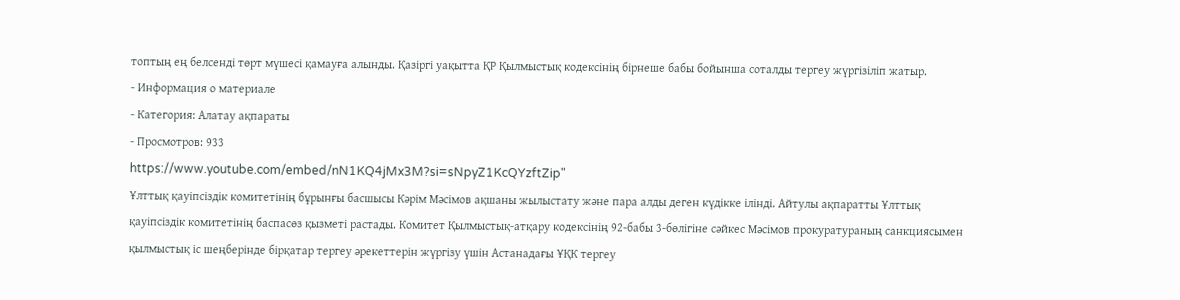топтың ең белсенді төрт мүшесі қамауға алынды. Қазіргі уақытта ҚР Қылмыстық кодексінің бірнеше бабы бойынша соталды тергеу жүргізіліп жатыр.
- Информация о материале
- Категория: Алатау ақпараты
- Просмотров: 933
https://www.youtube.com/embed/nN1KQ4jMx3M?si=sNpyZ1KcQYzftZip"
Ұлттық қауіпсіздік комитетінің бұрынғы басшысы Кәрім Мәсімов ақшаны жылыстату және пара алды деген күдікке ілінді. Айтулы ақпаратты Ұлттық қауіпсіздік комитетінің баспасөз қызметі растады. Комитет Қылмыстық-атқару кодексінің 92-бабы 3-бөлігіне сәйкес Мәсімов прокуратураның санкциясымен қылмыстық іс шеңберінде бірқатар тергеу әрекеттерін жүргізу үшін Астанадағы ҰҚК тергеу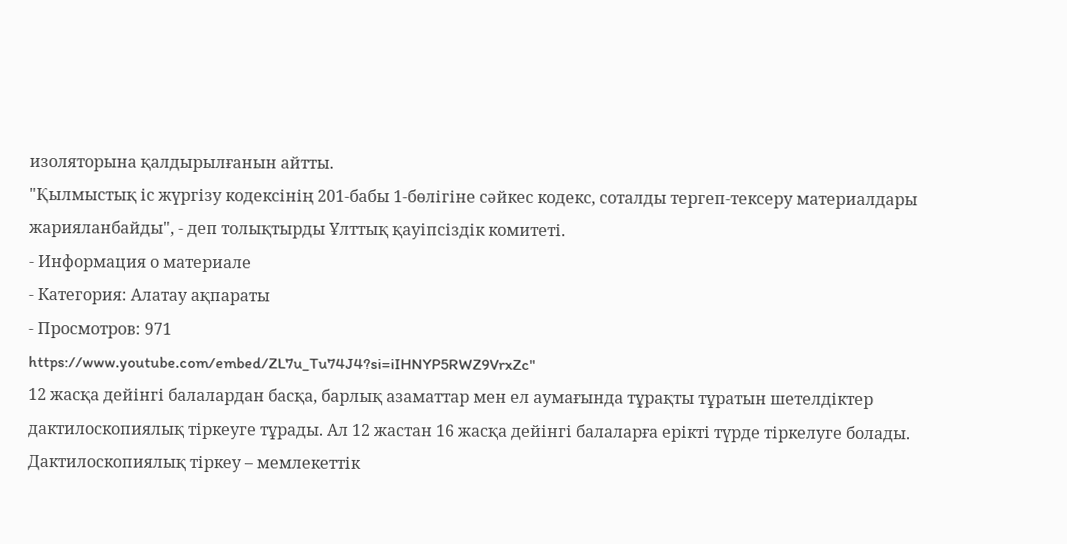изоляторына қалдырылғанын айтты.
"Қылмыстық іс жүргізу кодексінің 201-бабы 1-бөлігіне сәйкес кодекс, соталды тергеп-тексеру материалдары жарияланбайды", - деп толықтырды Ұлттық қауіпсіздік комитеті.
- Информация о материале
- Категория: Алатау ақпараты
- Просмотров: 971
https://www.youtube.com/embed/ZL7u_Tu74J4?si=iIHNYP5RWZ9VrxZc"
12 жасқа дейінгі балалардан басқа, барлық азаматтар мен ел аумағында тұрақты тұратын шетелдіктер дактилоскопиялық тіркеуге тұрады. Ал 12 жастан 16 жасқа дейінгі балаларға ерікті түрде тіркелуге болады. Дактилоскопиялық тіркеу – мемлекеттік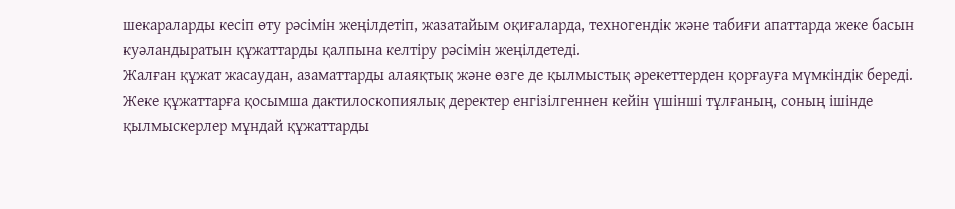шекараларды кесіп өту рәсімін жеңілдетіп, жазатайым оқиғаларда, техногендік және табиғи апаттарда жеке басын куәландыратын құжаттарды қалпына келтіру рәсімін жеңілдетеді.
Жалған құжат жасаудан, азаматтарды алаяқтық және өзге де қылмыстық әрекеттерден қорғауға мүмкіндік береді. Жеке құжаттарға қосымша дактилоскопиялық деректер енгізілгеннен кейін үшінші тұлғаның, соның ішінде қылмыскерлер мұндай құжаттарды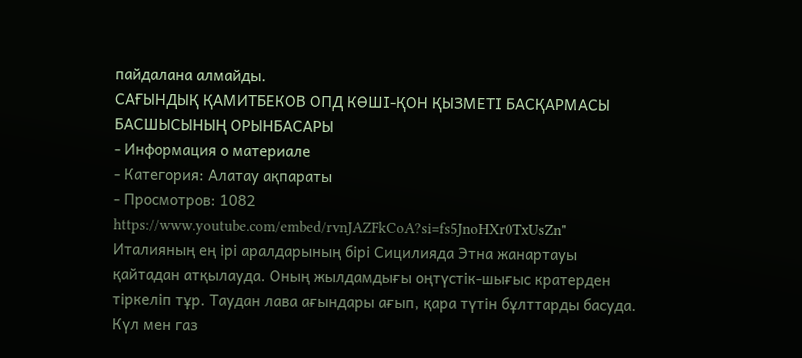пайдалана алмайды.
САҒЫНДЫҚ ҚАМИТБЕКОВ ОПД КӨШІ-ҚОН ҚЫЗМЕТІ БАСҚАРМАСЫ БАСШЫСЫНЫҢ ОРЫНБАСАРЫ
- Информация о материале
- Категория: Алатау ақпараты
- Просмотров: 1082
https://www.youtube.com/embed/rvnJAZFkCoA?si=fs5JnoHXr0TxUsZn"
Италияның ең ірі аралдарының бірі Сицилияда Этна жанартауы қайтадан атқылауда. Оның жылдамдығы оңтүстік-шығыс кратерден тіркеліп тұр. Таудан лава ағындары ағып, қара түтін бұлттарды басуда. Күл мен газ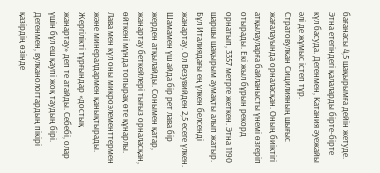бағанасы 4,5 шақырымға дейін жетуде. Этна етегіндегі қалаларды бірте-бірте күл басуда. Дегенмен, Катания әуежайы әлі де жұмыс істеп тұр.
Стратовулкан Сицилияның шығыс жағалауында орналасқан. Оның биіктігі атқылауларға байланысты үнемі өзгеріп отырады. Екі жыл бұрын рекорд орнатып, 3357 метрге жеткен. Этна 1190 шаршы шақырым аумақты алып жатыр. Бұл Италиядағы ең үлкен белсенді жанартау. Ол Везувийден 2,5 есеге үлкен. Шамамен үш айда бір рет лава бір жерден атқылайды. Сонымен қатар, жанартау беткейлері тығыз орналасқан, өйткені мұнда топырақ өте құнарлы.
Лава мен күл оны микроэлементтермен және минералдармен қанықтырады. Жергілікті тұрғындар «достық жанартау» деп те атайды. Себебі, олар үшін бұл еш қаупі жоқ таудың бірі. Дегенмен, вулканологтардың пікірі қазірдің өзінде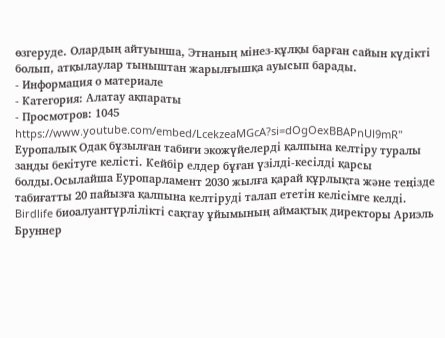өзгеруде. Олардың айтуынша, Этнаның мінез-құлқы барған сайын күдікті болып, атқылаулар тыныштан жарылғышқа ауысып барады.
- Информация о материале
- Категория: Алатау ақпараты
- Просмотров: 1045
https://www.youtube.com/embed/LcekzeaMGcA?si=dOgOexBBAPnUl9mR"
Еуропалық Одақ бұзылған табиғи экожүйелерді қалпына келтіру туралы заңды бекітуге келісті. Кейбір елдер бұған үзілді-кесілді қарсы болды.Осылайша Еуропарламент 2030 жылға қарай құрлықта және теңізде табиғатты 20 пайызға қалпына келтіруді талап ететін келісімге келді.
Birdlife биоалуантүрлілікті сақтау ұйымының аймақтық директоры Ариэль Бруннер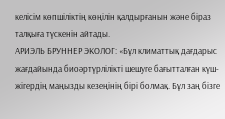келісім көпшіліктің көңілін қалдырғанын және біраз талқыға түскенін айтады.
АРИЭЛЬ БРУННЕР ЭКОЛОГ: «Бұл климаттық дағдарыс жағдайында биоәртүрлілікті шешуге бағытталған күш-жігердің маңызды кезеңінің бірі болмақ. Бұл заң бізге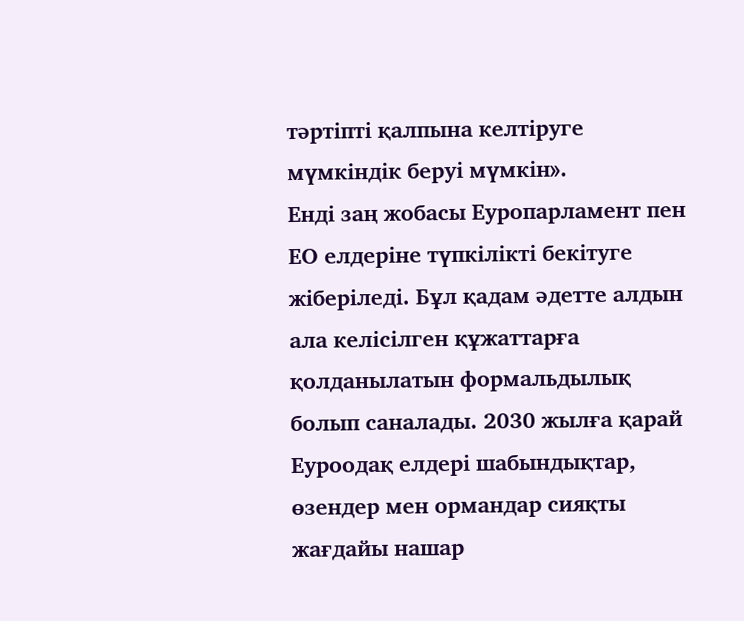тәртіпті қалпына келтіруге мүмкіндік беруі мүмкін».
Енді заң жобасы Еуропарламент пен ЕО елдеріне түпкілікті бекітуге жіберіледі. Бұл қадам әдетте алдын ала келісілген құжаттарға қолданылатын формальдылық болып саналады. 2030 жылға қарай Еуроодақ елдері шабындықтар, өзендер мен ормандар сияқты жағдайы нашар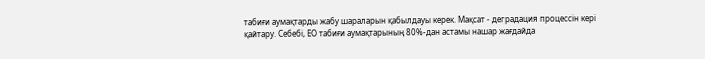табиғи аумақтарды жабу шараларын қабылдауы керек. Мақсат - деградация процессін кері қайтару. Себебі, ЕО табиғи аумақтарының 80%-дан астамы нашар жағдайда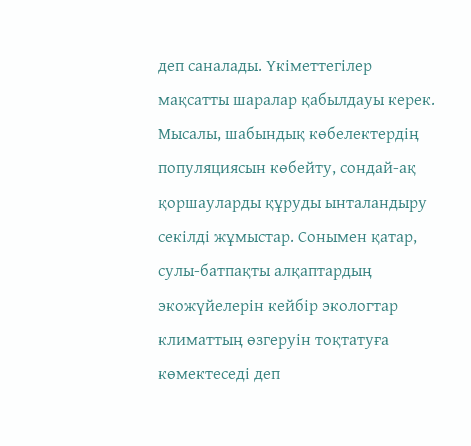деп саналады. Үкіметтегілер мақсатты шаралар қабылдауы керек. Мысалы, шабындық көбелектердің популяциясын көбейту, сондай-ақ қоршауларды құруды ынталандыру секілді жұмыстар. Сонымен қатар, сулы-батпақты алқаптардың экожүйелерін кейбір экологтар климаттың өзгеруін тоқтатуға көмектеседі деп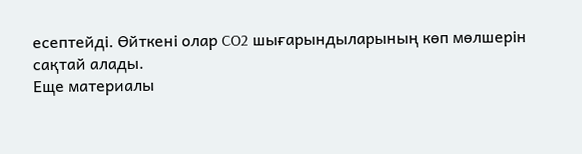есептейді. Өйткені олар CO2 шығарындыларының көп мөлшерін сақтай алады.
Еще материалы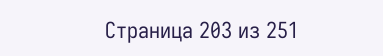Страница 203 из 251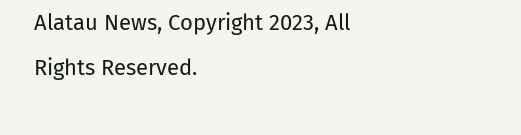Alatau News, Copyright 2023, All Rights Reserved.